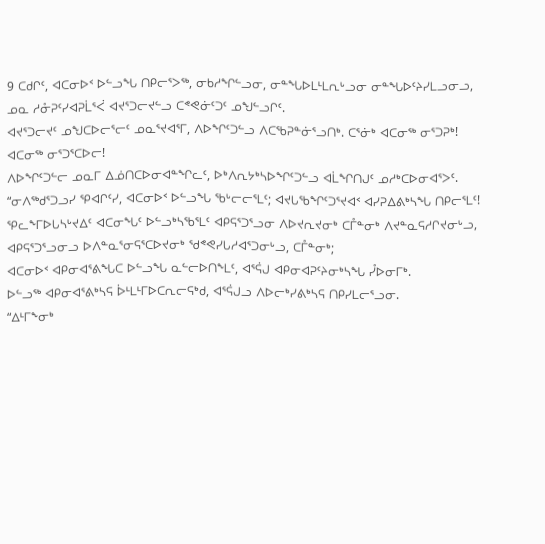9 ᑕᑯᒋᑦ, ᐊᑕᓂᐅᑉ ᐅᓪᓗᖓ ᑎᑭᓕᕐᐳᖅ, ᓂᑲᓱᖏᓪᓗᓂ, ᓂᓐᖓᐅᒪᒻᒪᕆᒡᓗᓂ ᓂᓐᖓᐅᑦᔨᓯᒪᓗᓂᓗ, ᓄᓇ ᓱᓁᕈᑦᓯᐊᕈᒫᕐᐹ ᐊᔪᕐᑐᓕᔪᓪᓗ ᑕᕝᕙᓃᑦᑐᑦ ᓄᖑᓪᓗᒋᑦ.
ᐊᔪᕐᑐᓕᔪᑦ ᓄᖑᑕᐅᓕᕐᓕᑦ ᓄᓇᕐᔪᐊᕐᒥ, ᐱᐅᖏᑦᑐᓪᓗ ᐱᑕᖃᕈᓐᓃᕐᓗᑎᒃ. ᑕᕐᓃᒃ ᐊᑕᓂᖅ ᓂᕐᑐᕈᒃ! ᐊᑕᓂᖅ ᓂᕐᑐᕐᑕᐅᓕ!
ᐱᐅᖏᑦᑐᓪᓕ ᓄᓇᒥ ᐃᓅᑎᑕᐅᓂᐊᓐᖏᓚᑦ, ᐅᒃᐱᕆᔭᒃᓴᐅᖏᑦᑐᓪᓗ ᐊᒫᖏᑎᒍᑦ ᓄᓱᒃᑕᐅᓂᐊᕐᐳᑦ.
“ᓂᐱᖅᑯᕐᑐᓗᓯ ᕿᐊᒋᑦᓯ, ᐊᑕᓂᐅᑉ ᐅᓪᓗᖓ ᖃᒡᓕᓕᕐᒪᑦ; ᐊᔪᒐᖃᖏᑦᑐᕐᔪᐊᑉ ᐊᓯᕈᐃᕕᒃᓴᖓ ᑎᑭᓕᕐᒪᑦ!
ᕿᓚᖕᒥᐅᒐᓴᒡᔪᐃᑦ ᐊᑕᓂᖓᑦ ᐅᓪᓗᒃᓴᖃᕐᒪᑦ ᐊᑭᕋᕐᑐᕐᓗᓂ ᐱᐅᔪᕆᔪᓂᒃ ᑕᒤᓐᓂᒃ ᐱᔪᓐᓇᕋᓱᒋᔪᓂᒡᓗ, ᐊᑭᕋᕐᑐᕐᓗᓂᓗ ᐅᐱᓐᓇᕐᓂᕋᕐᑕᐅᔪᓂᒃ ᖁᕝᕙᓯᒐᓱᐊᕐᑐᓂᒡᓗ, ᑕᒤᓐᓂᒃ;
ᐊᑕᓂᐅᑉ ᐊᑭᓂᐊᕐᕕᖓᑕ ᐅᓪᓗᖓ ᓇᓪᓕᐅᑎᖕᒪᑦ, ᐊᕐᕌᒍ ᐊᑭᓂᐊᕈᑦᔨᓂᒃᓴᖓ ᓮᐅᓂᒥᒃ.
ᐅᓪᓗᖅ ᐊᑭᓂᐊᕐᕕᒃᓴᕋ ᐆᒻᒪᒻᒥᐅᑕᕆᓕᕋᒃᑯ, ᐊᕐᕌᒍᓗ ᐱᐅᓕᒃᓯᕕᒃᓴᕋ ᑎᑭᓯᒪᓕᕐᓗᓂ.
“ᐃᒻᒥᖕᓂᒃ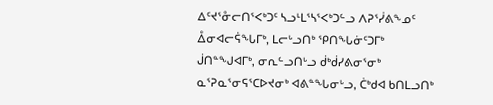ᐃᑦᔪᕐᓁᓕᑎᕐᐸᒃᑐᑦ ᓴᓗᒻᒪᕐᓴᕐᐸᒃᑐᓪᓗ ᐱᕈᕐᓰᕕᖕᓄᑦ ᐂᓂᐊᓕᕌᖓᒥᒃ, ᒪᓕᒡᓗᑎᒃ ᕿᑎᖓᓃᑦᑐᒥᒃ ᒎᑎᓐᖑᐊᒥᒃ, ᓂᕆᓪᓗᑎᒡᓗ ᑰᒃᑰᓯᕕᓂᕐᓂᒃ ᓇᕐᕈᓇᕐᓂᕋᕐᑕᐅᔪᓂᒃ ᐊᕕᓐᖓᓂᒡᓗ, ᑖᒃᑯᐊ ᑲᑎᒪᓗᑎᒃ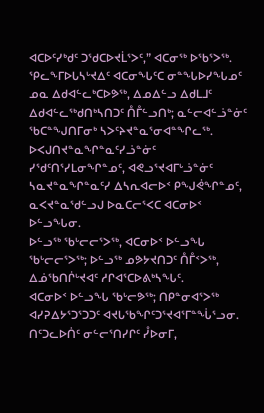ᐊᑕᐅᑦᓯᒃᑯᑦ ᑐᖁᑕᐅᔪᒫᕐᐳᑦ,” ᐊᑕᓂᖅ ᐅᖃᕐᐳᖅ.
ᕿᓚᖕᒥᐅᒐᓴᒡᔪᐃᑦ ᐊᑕᓂᖓᑦᑕ ᓂᓐᖓᐅᓯᖓᓄᑦ ᓄᓇ ᐃᑯᐊᓪᓚᒃᑕᐅᕗᖅ, ᐃᓄᐃᓪᓗ ᐃᑯᒪᒧᑦ ᐃᑯᐊᓪᓚᖅᑯᑎᒃᓴᑎᑐᑦ ᑍᒤᓪᓗᑎᒃ; ᓇᓪᓕᐊᓪᓘᓐᓃᑦ ᖃᑕᓐᖑᑎᒥᓂᒃ ᓴᐳᑦᔨᔪᓐᓇᕐᓂᐊᓐᖏᓚᖅ.
ᐅᐸᒍᑎᔪᓐᓇᖏᓐᓇᑦᓯᓘᓐᓃᑦ ᓯᖁᑦᑎᕐᓯᒪᓂᖏᓐᓄᑦ, ᐊᕙᓗᕐᔪᐊᒥᒡᓘᓐᓃᑦ ᓴᓇᔪᓐᓇᖏᓐᓇᑦᓯ ᐃᓴᕆᐊᓕᐅᑉ ᑭᖑᕚᖏᓐᓄᑦ, ᓇᐸᔪᓐᓇᖁᓪᓗᒍ ᐅᓇᑕᓕᕐᐸᑕ ᐊᑕᓂᐅᑉ ᐅᓪᓗᖓᓂ.
ᐅᓪᓗᖅ ᖃᒡᓕᓕᕐᐳᖅ, ᐊᑕᓂᐅᑉ ᐅᓪᓗᖓ ᖃᒡᓕᓕᕐᐳᖅ; ᐅᓪᓗᖅ ᓄᕗᔭᔪᑎᑐᑦ ᑍᒤᑉᐳᖅ, ᐃᓅᖃᑎᒌᒡᔪᐊᑦ ᓱᒋᐊᕐᑕᐅᕕᒃᓴᖓᑦ.
ᐊᑕᓂᐅᑉ ᐅᓪᓗᖓ ᖃᒡᓕᕗᖅ; ᑎᑭᓐᓂᐊᕐᐳᖅ ᐊᓯᕈᐃᔭᕐᑐᕐᑐᑐᑦ ᐊᔪᒐᖃᖏᑦᑐᕐᔪᐊᕐᒥᓐᖔᕐᓗᓂ.
ᑎᑦᑐᓚᐅᑏᑦ ᓂᓪᓕᕐᑎᓯᒋᑦ ᓮᐅᓂᒥ,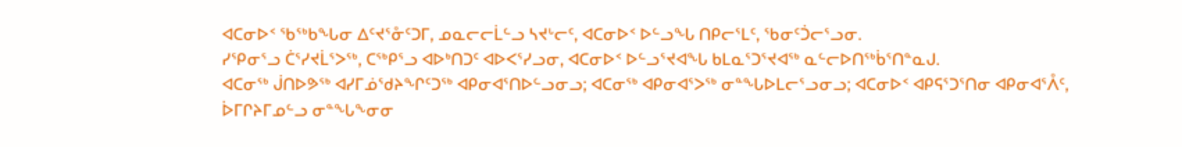ᐊᑕᓂᐅᑉ ᖃᖅᑲᖓᓂ ᐃᑦᔪᕐᓁᑦᑐᒥ, ᓄᓇᓕᓕᒫᓪᓗ ᓴᔪᒡᓕᑦ, ᐊᑕᓂᐅᑉ ᐅᓪᓗᖓ ᑎᑭᓕᕐᒪᑦ, ᖃᓂᑦᑑᓕᕐᓗᓂ.
ᓯᕿᓂᕐᓗ ᑖᕐᓯᔪᒫᕐᐳᖅ, ᑕᖅᑭᕐᓗ ᐊᐅᒃᑎᑐᑦ ᐊᐅᐸᕐᓯᓗᓂ, ᐊᑕᓂᐅᑉ ᐅᓪᓗᕐᔪᐊᖓ ᑲᒪᓇᕐᑐᕐᔪᐊᖅ ᓇᓪᓕᐅᑎᖅᑳᕐᑎᓐᓇᒍ.
ᐊᑕᓂᖅ ᒎᑎᐅᕗᖅ ᐊᓯᒥᓅᖁᔨᖏᑦᑐᖅ ᐊᑭᓂᐊᕐᑎᐅᓪᓗᓂᓗ; ᐊᑕᓂᖅ ᐊᑭᓂᐊᕐᐳᖅ ᓂᓐᖓᐅᒪᓕᕐᓗᓂᓗ; ᐊᑕᓂᐅᑉ ᐊᑭᕋᕐᑐᕐᑎᓂ ᐊᑭᓂᐊᕐᐰᑦ, ᐆᒥᒋᔨᒥᓄᓪᓗ ᓂᓐᖓᖕᓂᓂ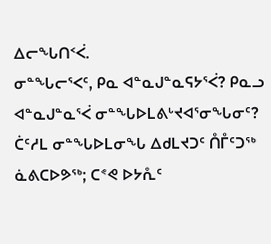ᐃᓕᖓᑎᑉᐹ.
ᓂᓐᖓᓕᕐᐸᑦ, ᑭᓇ ᐊᓐᓇᒍᓐᓇᕋᔭᕐᐹ? ᑭᓇᓗ ᐊᓐᓇᒍᓐᓇᕐᐹ ᓂᓐᖓᐅᒪᕕᒡᔪᐊᕐᓂᖓᓂᑦ? ᑖᑦᓱᒪ ᓂᓐᖓᐅᒪᓂᖓ ᐃᑯᒪᔪᑐᑦ ᑍᒤᑦᑐᖅ ᓈᕕᑕᐅᕗᖅ; ᑕᕝᕙ ᐅᔭᕅᑦ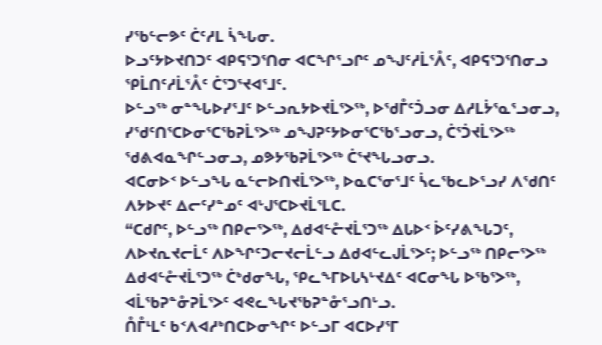ᓯᖃᓪᓕᕗᑦ ᑖᑦᓱᒪ ᓵᖓᓂ.
ᐅᓗᑦᔭᐅᔪᑎᑐᑦ ᐊᑭᕋᕐᑐᕐᑎᓂ ᐊᑕᖏᕐᓗᒋᑦ ᓄᖑᑦᓱᒫᕐᐰᑦ, ᐊᑭᕋᕐᑐᕐᑎᓂᓗ ᕿᒫᑎᑦᓱᒫᕐᐰᑦ ᑖᕐᑐᕐᔪᐊᕐᒧᑦ.
ᐅᓪᓗᖅ ᓂᓐᖓᐅᓯᕐᒧᑦ ᐅᓪᓗᕆᔭᐅᔪᒫᕐᐳᖅ, ᐅᖁᒤᑦᑑᓗᓂ ᐃᓱᒪᔮᕐᓇᕐᓗᓂᓗ, ᓯᖁᑦᑎᕐᑕᐅᓂᕐᑕᖃᕈᒫᕐᐳᖅ ᓄᖑᕈᑦᔭᐅᓂᕐᑕᖃᕐᓗᓂᓗ, ᑖᕐᑑᔪᒫᕐᐳᖅ ᖁᕕᐊᓇᖏᓪᓗᓂᓗ, ᓄᕗᔭᖃᕈᒫᕐᐳᖅ ᑖᕐᔪᖓᓗᓂᓗ.
ᐊᑕᓂᐅᑉ ᐅᓪᓗᖓ ᓇᓪᓕᐅᑎᔪᒫᕐᐳᖅ, ᐅᓇᑕᕐᓂᕐᒧᑦ ᓵᓚᖃᓚᐅᕐᓗᓯ ᐱᖁᑎᑦ ᐱᔭᐅᔪᑦ ᐃᓕᑦᓯᓐᓄᑦ ᐊᒡᒍᕐᑕᐅᔪᒫᕐᒪᑕ.
“ᑕᑯᒋᑦ, ᐅᓪᓗᖅ ᑎᑭᓕᕐᐳᖅ, ᐃᑯᐊᓪᓔᔪᒫᕐᑐᖅ ᐃᒐᐅᑉ ᐆᑦᓯᕕᖓᑐᑦ, ᐱᐅᔪᕆᔪᓕᒫᑦ ᐱᐅᖏᑦᑐᓕᔪᓕᒫᓪᓗ ᐃᑯᐊᓪᓚᒍᒫᕐᐳᑦ; ᐅᓪᓗᖅ ᑎᑭᓕᕐᐳᖅ ᐃᑯᐊᓪᓔᔪᒫᕐᑐᖅ ᑖᒃᑯᓂᖓ, ᕿᓚᖕᒥᐅᒐᓴᒡᔪᐃᑦ ᐊᑕᓂᖓ ᐅᖃᕐᐳᖅ, ᐊᒫᖃᕈᓐᓁᕈᒫᕐᐳᑦ ᐊᕙᓚᖓᔪᖃᕈᓐᓁᕐᓗᑎᒡᓗ.
ᑍᒤᒻᒪᑦ ᑲᑉᐱᐊᓱᒃᑎᑕᐅᓂᖏᑦ ᐅᓪᓗᒥ ᐊᑕᐅᓯᕐᒥ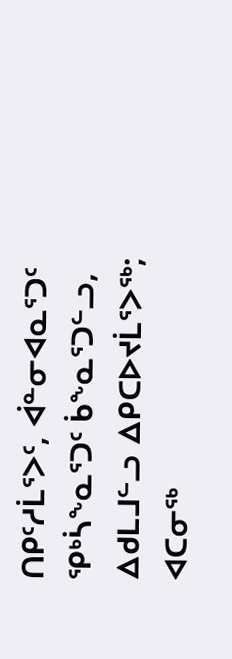ᑎᑭᑦᓱᒫᕐᐳᑦ, ᐋᓐᓂᐊᓇᕐᑐᑦ ᕿᒃᓵᖕᓇᕐᑐᑦ ᑳᖕᓇᕐᑐᓪᓗ, ᐃᑯᒪᒧᓪᓗ ᐃᑭᑕᐅᔪᒫᕐᐳᖅ; ᐊᑕᓂᖅ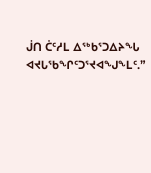ᒎᑎ ᑖᑦᓱᒪ ᐃᖅᑲᕐᑐᐃᔨᖓ ᐊᔪᒐᖃᖏᑦᑐᕐᔪᐊᖑᖕᒪᑦ.”